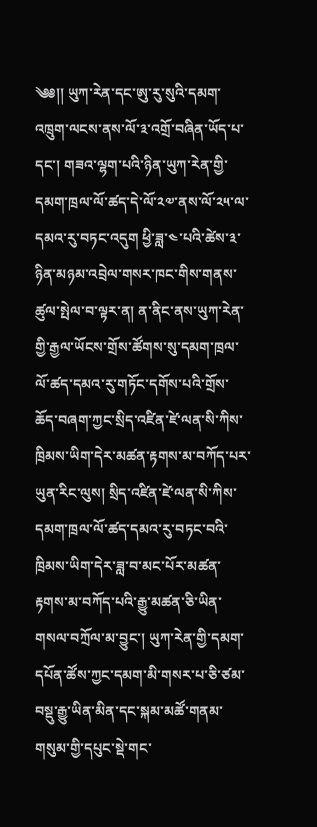༄༅།། ཡུཀ་རེན་དང་ཨུ་རུ་སུའི་དམག་འཁྲུག་ལངས་ནས་ལོ་༣་འགྲོ་བཞིན་ཡོད་པ་དང་། གཟའ་ལྷག་པའི་ཉིན་ཡུཀ་རེན་གྱི་དམག་ཁྲལ་ལོ་ཚད་དེ་ལོ་༢༧་ནས་ལོ་༢༥་ལ་དམའ་རུ་བཏང་འདུག ཕྱི་ཟླ་༤་པའི་ཚེས་༣་ཉིན་མཉམ་འབྲེལ་གསར་ཁང་གིས་གནས་ཚུལ་སྤེལ་བ་ལྟར་ན། ན་ནིང་ནས་ཡུཀ་རེན་གྱི་རྒྱལ་ཡོངས་གྲོས་ཚོགས་སུ་དམག་ཁྲལ་ལོ་ཚད་དམའ་རུ་གཏོང་དགོས་པའི་གྲོས་ཆོད་བཞག་ཀྱང་སྲིད་འཛིན་ཛེ་ལན་སི་ཀིས་ཁྲིམས་ཡིག་དེར་མཚན་རྟགས་མ་བཀོད་པར་ཡུན་རིང་ལུས། སྲིད་འཛིན་ཛེ་ལན་སི་ཀིས་དམག་ཁྲལ་ལོ་ཚད་དམའ་རུ་བཏང་བའི་ཁྲིམས་ཡིག་དེར་ཟླ་བ་མང་པོར་མཚན་རྟགས་མ་བཀོད་པའི་རྒྱུ་མཚན་ཅི་ཡིན་གསལ་བཀྲོལ་མ་བྱུང་། ཡུཀ་རེན་གྱི་དམག་དཔོན་ཚོས་ཀྱང་དམག་མི་གསར་པ་ཅི་ཙམ་བསྡུ་རྒྱུ་ཡིན་མིན་དང་སྐམ་མཚོ་གནམ་གསུམ་གྱི་དཔུང་སྡེ་གང་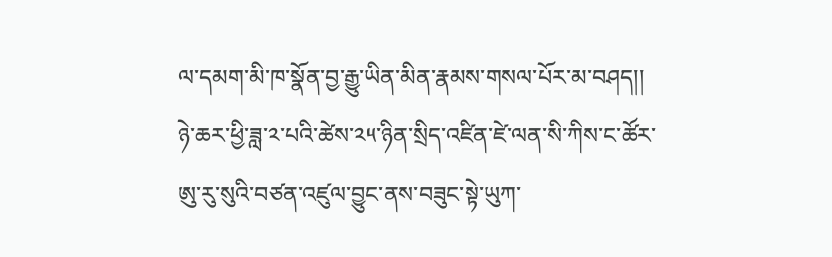ལ་དམག་མི་ཁ་སྣོན་བྱ་རྒྱུ་ཡིན་མིན་རྣམས་གསལ་པོར་མ་བཤད།།
ཉེ་ཆར་ཕྱི་ཟླ་༢་པའི་ཚེས་༢༥་ཉིན་སྲིད་འཛིན་ཛེ་ལན་སི་ཀིས་ང་ཚོར་ཨུ་རུ་སུའི་བཙན་འཛུལ་བྱུང་ནས་བཟུང་སྟེ་ཡུཀ་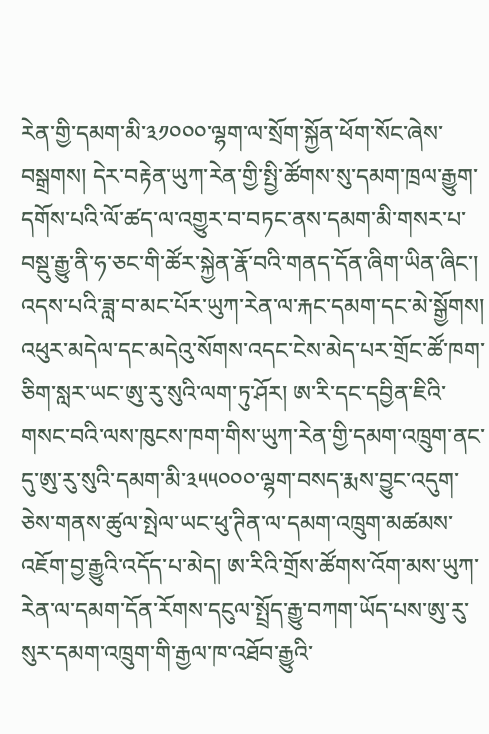རེན་གྱི་དམག་མི་༣༡༠༠༠་ལྷག་ལ་སྲོག་སྐྱོན་ཕོག་སོང་ཞེས་བསྒྲགས། དེར་བརྟེན་ཡུཀ་རེན་གྱི་སྤྱི་ཚོགས་སུ་དམག་ཁྲལ་རྒྱུག་དགོས་པའི་ལོ་ཚད་ལ་འགྱུར་བ་བཏང་ནས་དམག་མི་གསར་པ་བསྡུ་རྒྱུ་ནི་ཧ་ཅང་གི་ཚོར་སྐྱེན་རྣོ་བའི་གནད་དོན་ཞིག་ཡིན་ཞིང་། འདས་པའི་ཟླ་བ་མང་པོར་ཡུཀ་རེན་ལ་རྐང་དམག་དང་མེ་སྒྱོགས། འཕུར་མདེལ་དང་མདེའུ་སོགས་འདང་ངེས་མེད་པར་གྲོང་ཚོ་ཁག་ཅིག་སླར་ཡང་ཨུ་རུ་སུའི་ལག་ཏུ་ཤོར། ཨ་རི་དང་དབྱིན་ཇིའི་གསང་བའི་ལས་ཁུངས་ཁག་གིས་ཡུཀ་རེན་གྱི་དམག་འཁྲུག་ནང་དུ་ཨུ་རུ་སུའི་དམག་མི་༣༥༥༠༠༠་ལྷག་བསད་རྨས་བྱུང་འདུག་ཅེས་གནས་ཚུལ་སྤེལ་ཡང་ཕུ་ཊིན་ལ་དམག་འཁྲུག་མཚམས་འཇོག་བྱ་རྒྱུའི་འདོད་པ་མེད། ཨ་རིའི་གྲོས་ཚོགས་འོག་མས་ཡུཀ་རེན་ལ་དམག་དོན་རོགས་དངུལ་སྤྲོད་རྒྱུ་བཀག་ཡོད་པས་ཨུ་རུ་སུར་དམག་འཁྲུག་གི་རྒྱལ་ཁ་འཐོབ་རྒྱུའི་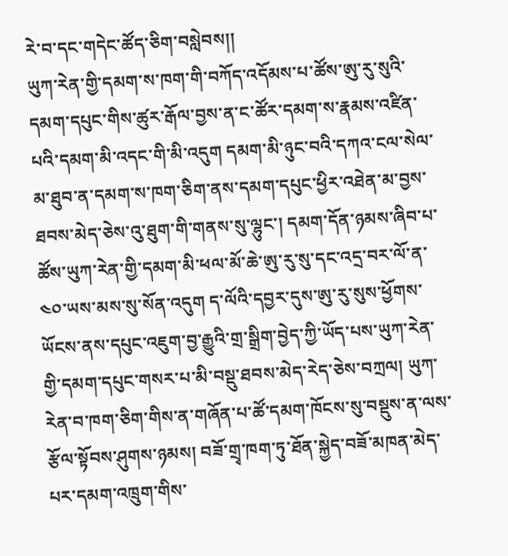རེ་བ་དང་གདེང་ཚོད་ཅིག་བསླེབས།།
ཡུཀ་རེན་གྱི་དམག་ས་ཁག་གི་བཀོད་འདོམས་པ་ཚོས་ཨུ་རུ་སུའི་དམག་དཔུང་གིས་ཚུར་རྒོལ་བྱས་ན་ང་ཚོར་དམག་ས་རྣམས་འཛིན་པའི་དམག་མི་འདང་གི་མི་འདུག དམག་མི་ཉུང་བའི་དཀའ་ངལ་སེལ་མ་ཐུབ་ན་དམག་ས་ཁག་ཅིག་ནས་དམག་དཔུང་ཕྱིར་འཐེན་མ་བྱས་ཐབས་མེད་ཅེས་འུ་ཐུག་གི་གནས་སུ་ལྷུང་། དམག་དོན་ཉམས་ཞིབ་པ་ཚོས་ཡུཀ་རེན་གྱི་དམག་མི་ཕལ་མོ་ཆེ་ཨུ་རུ་སུ་དང་འདྲ་བར་ལོ་ན་༤༠་ཡས་མས་སུ་སོན་འདུག ད་ལོའི་དབྱར་དུས་ཨུ་རུ་སུས་ཕྱོགས་ཡོངས་ནས་དཔུང་འཇུག་བྱ་རྒྱུའི་གྲ་སྒྲིག་བྱེད་ཀྱི་ཡོད་པས་ཡུཀ་རེན་གྱི་དམག་དཔུང་གསར་པ་མི་བསྡུ་ཐབས་མེད་རེད་ཅེས་བཀྲལ། ཡུཀ་རེན་བ་ཁག་ཅིག་གིས་ན་གཞོན་པ་ཚོ་དམག་ཁོངས་སུ་བསྡུས་ན་ལས་རྩོལ་སྟོབས་ཤུགས་ཉམས། བཟོ་གྲྭ་ཁག་ཏུ་ཐོན་སྐྱེད་བཟོ་མཁན་མེད་པར་དམག་འཁྲུག་གིས་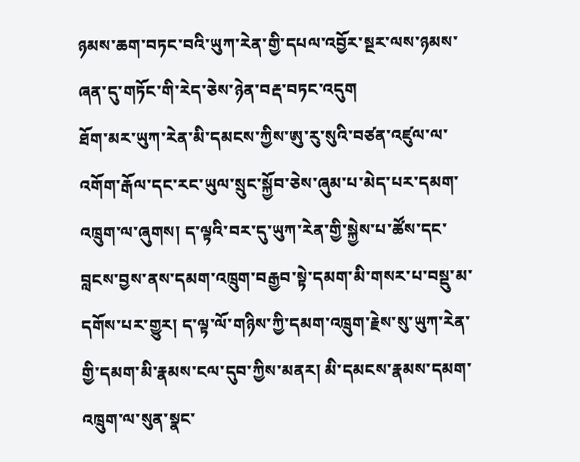ཉམས་ཆག་བཏང་བའི་ཡུཀ་རེན་གྱི་དཔལ་འབྱོར་སྔར་ལས་ཉམས་ཞན་དུ་གཏོང་གི་རེད་ཅེས་ཉེན་བརྡ་བཏང་འདུག
ཐོག་མར་ཡུཀ་རེན་མི་དམངས་ཀྱིས་ཨུ་རུ་སུའི་བཙན་འཛུལ་ལ་འགོག་རྒོལ་དང་རང་ཡུལ་སྲུང་སྐྱོབ་ཅེས་ཞུམ་པ་མེད་པར་དམག་འཁྲུག་ལ་ཞུགས། ད་ལྟའི་བར་དུ་ཡུཀ་རེན་གྱི་སྐྱེས་པ་ཚོས་དང་བླངས་བྱས་ནས་དམག་འཁྲུག་བརྒྱབ་སྟེ་དམག་མི་གསར་པ་བསྡུ་མ་དགོས་པར་གྱུར། ད་ལྟ་ལོ་གཉིས་ཀྱི་དམག་འཁྲུག་རྗེས་སུ་ཡུཀ་རེན་གྱི་དམག་མི་རྣམས་ངལ་དུབ་ཀྱིས་མནར། མི་དམངས་རྣམས་དམག་འཁྲུག་ལ་སུན་སྣང་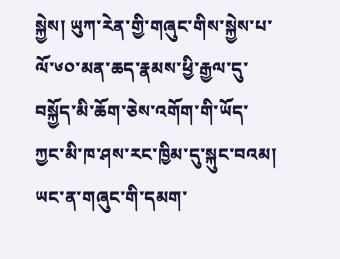སྐྱེས། ཡུཀ་རེན་གྱི་གཞུང་གིས་སྐྱེས་པ་ལོ་༦༠་མན་ཆད་རྣམས་ཕྱི་རྒྱལ་དུ་བསྐྱོད་མི་ཆོག་ཅེས་འགོག་གི་ཡོད་ཀྱང་མི་ཁ་ཤས་རང་ཁྱིམ་དུ་སྐུང་བའམ། ཡང་ན་གཞུང་གི་དམག་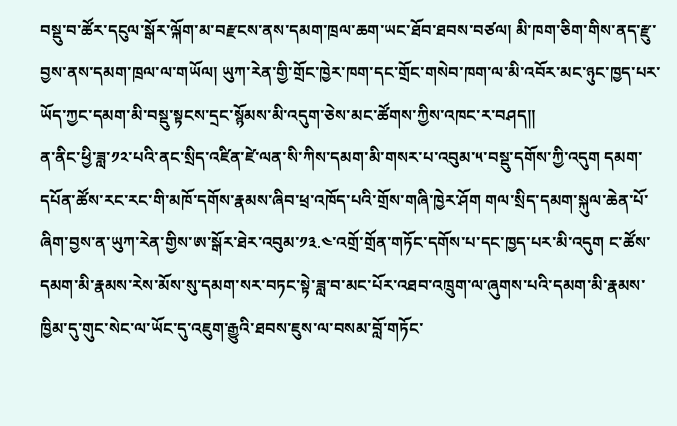བསྡུ་བ་ཚོར་དངུལ་སྒོར་ལྐོག་མ་བརྫངས་ནས་དམག་ཁྲལ་ཆག་ཡང་ཐོབ་ཐབས་བཙལ། མི་ཁག་ཅིག་གིས་ནད་རྫུ་བྱས་ནས་དམག་ཁྲལ་ལ་གཡོལ། ཡུཀ་རེན་གྱི་གྲོང་ཁྱེར་ཁག་དང་གྲོང་གསེབ་ཁག་ལ་མི་འབོར་མང་ཉུང་ཁྱད་པར་ཡོད་ཀྱང་དམག་མི་བསྡུ་སྟངས་དྲང་སྙོམས་མི་འདུག་ཅེས་མང་ཚོགས་ཀྱིས་འཁང་ར་བཤད།།
ན་ནིང་ཕྱི་ཟླ་༡༢་པའི་ནང་སྲིད་འཛིན་ཛེ་ལན་སི་ཀིས་དམག་མི་གསར་པ་འབུམ་༥་བསྡུ་དགོས་ཀྱི་འདུག དམག་དཔོན་ཚོས་རང་རང་གི་མཁོ་དགོས་རྣམས་ཞིབ་ཕྲ་འཁོད་པའི་གྲོས་གཞི་ཁྱེར་ཤོག གལ་སྲིད་དམག་སྐུལ་ཆེན་པོ་ཞིག་བྱས་ན་ཡུཀ་རེན་གྱིས་ཨ་སྒོར་ཐེར་འབུམ་༡༣.༤་འགྲོ་གྲོན་གཏོང་དགོས་པ་དང་ཁྱད་པར་མི་འདུག ང་ཚོས་དམག་མི་རྣམས་རེས་མོས་སུ་དམག་སར་བཏང་སྟེ་ཟླ་བ་མང་པོར་འཐབ་འཁྲུག་ལ་ཞུགས་པའི་དམག་མི་རྣམས་ཁྱིམ་དུ་གུང་སེང་ལ་ཡོང་དུ་འཇུག་རྒྱུའི་ཐབས་ཇུས་ལ་བསམ་བློ་གཏོང་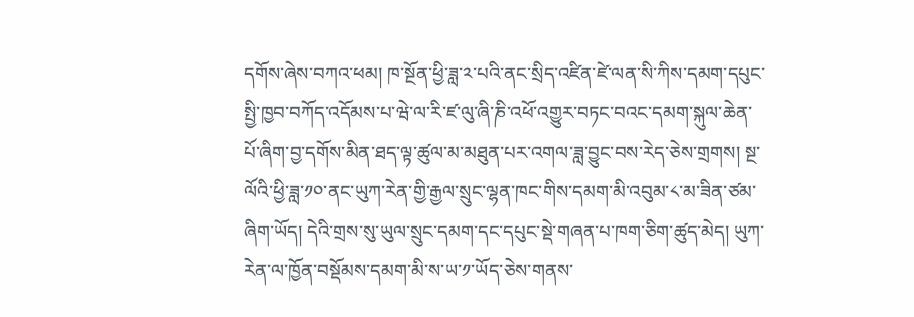དགོས་ཞེས་བཀའ་ཕམ། ཁ་སྔོན་ཕྱི་ཟླ་༢་པའི་ནང་སྲིད་འཛིན་ཛེ་ལན་སི་ཀིས་དམག་དཔུང་སྤྱི་ཁྱབ་བཀོད་འདོམས་པ་ཝེ་ལ་རི་ཛ་ལུ་ཞི་ཎི་འཕོ་འགྱུར་བཏང་བའང་དམག་སྐུལ་ཆེན་པོ་ཞིག་བྱ་དགོས་མིན་ཐད་ལྟ་ཚུལ་མ་མཐུན་པར་འགལ་ཟླ་བྱུང་བས་རེད་ཅེས་གྲགས། སྔ་ལོའི་ཕྱི་ཟླ་༡༠་ནང་ཡུཀ་རེན་གྱི་རྒྱལ་སྲུང་ལྷན་ཁང་གིས་དམག་མི་འབུམ་༨་མ་ཟིན་ཙམ་ཞིག་ཡོད། དེའི་གྲས་སུ་ཡུལ་སྲུང་དམག་དང་དཔུང་སྡེ་གཞན་པ་ཁག་ཅིག་ཚུད་མེད། ཡུཀ་རེན་ལ་ཁྱོན་བསྡོམས་དམག་མི་ས་ཡ་༡་ཡོད་ཅེས་གནས་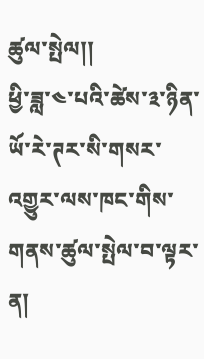ཚུལ་སྤེལ།།
ཕྱི་ཟླ་༤་པའི་ཚེས་༣་ཉིན་ཡོ་རེ་ཊར་སི་གསར་འགྱུར་ལས་ཁང་གིས་གནས་ཚུལ་སྤེལ་བ་ལྟར་ན།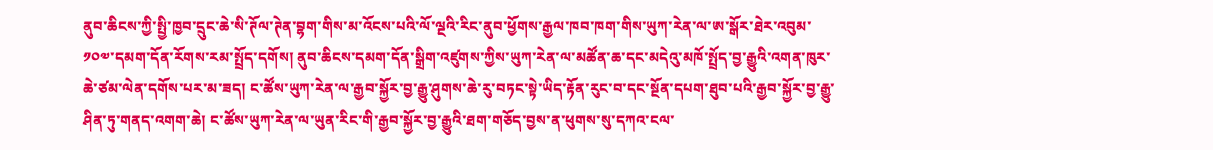ནུབ་ཆིངས་ཀྱི་སྤྱི་ཁྱབ་དྲུང་ཆེ་སི་ཊོལ་ཊེན་བྷག་གིས་མ་འོངས་པའི་ལོ་ལྔའི་རིང་ནུབ་ཕྱོགས་རྒྱལ་ཁབ་ཁག་གིས་ཡུཀ་རེན་ལ་ཨ་སྒོར་ཐེར་འབུམ་༡༠༧་དམག་དོན་རོགས་རམ་སྤྲོད་དགོས། ནུབ་ཆིངས་དམག་དོན་སྒྲིག་འཛུགས་ཀྱིས་ཡུཀ་རེན་ལ་མཚོན་ཆ་དང་མདེའུ་མཁོ་སྤྲོད་བྱ་རྒྱུའི་འགན་ཁུར་ཆེ་ཙམ་ལེན་དགོས་པར་མ་ཟད། ང་ཚོས་ཡུཀ་རེན་ལ་རྒྱབ་སྐྱོར་བྱ་རྒྱུ་ཤུགས་ཆེ་རུ་བཏང་སྟེ་ཡིད་རྟོན་རུང་བ་དང་སྔོན་དཔག་ཐུབ་པའི་རྒྱབ་སྐྱོར་བྱ་རྒྱུ་ཤིན་ཏུ་གནད་འགག་ཆེ། ང་ཚོས་ཡུཀ་རེན་ལ་ཡུན་རིང་གི་རྒྱབ་སྐྱོར་བྱ་རྒྱུའི་ཐག་གཅོད་བྱས་ན་ཕུགས་སུ་དཀའ་ངལ་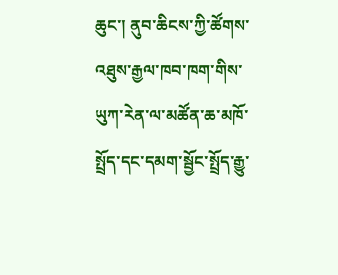ཆུང་། ནུབ་ཆིངས་ཀྱི་ཚོགས་འཐུས་རྒྱལ་ཁབ་ཁག་གིས་ཡུཀ་རེན་ལ་མཚོན་ཆ་མཁོ་སྤྲོད་དང་དམག་སྦྱོང་སྤྲོད་རྒྱུ་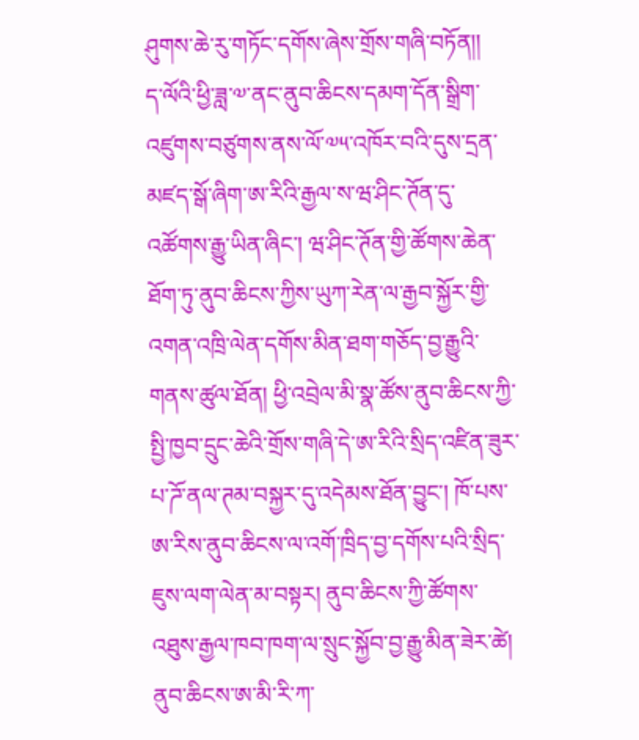ཤུགས་ཆེ་རུ་གཏོང་དགོས་ཞེས་གྲོས་གཞི་བཏོན།།
ད་ལོའི་ཕྱི་ཟླ་༧་ནང་ནུབ་ཆིངས་དམག་དོན་སྒྲིག་འཛུགས་བཙུགས་ནས་ལོ་༧༥་འཁོར་བའི་དུས་དྲན་མཛད་སྒོ་ཞིག་ཨ་རིའི་རྒྱལ་ས་ཝ་ཤིང་ཊོན་དུ་འཚོགས་རྒྱུ་ཡིན་ཞིང་། ཝ་ཤིང་ཊོན་གྱི་ཚོགས་ཆེན་ཐོག་ཏུ་ནུབ་ཆིངས་ཀྱིས་ཡུཀ་རེན་ལ་རྒྱབ་སྐྱོར་གྱི་འགན་འཁྲི་ལེན་དགོས་མིན་ཐག་གཅོད་བྱ་རྒྱུའི་གནས་ཚུལ་ཐོན། ཕྱི་འབྲེལ་མི་སྣ་ཚོས་ནུབ་ཆིངས་ཀྱི་སྤྱི་ཁྱབ་དྲུང་ཆེའི་གྲོས་གཞི་དེ་ཨ་རིའི་སྲིད་འཛིན་ཟུར་པ་ཌོ་ནལ་ཊམ་བསྐྱར་དུ་འདེམས་ཐོན་བྱུང་། ཁོ་པས་ཨ་རིས་ནུབ་ཆིངས་ལ་འགོ་ཁྲིད་བྱ་དགོས་པའི་སྲིད་ཇུས་ལག་ལེན་མ་བསྟར། ནུབ་ཆིངས་ཀྱི་ཚོགས་འཐུས་རྒྱལ་ཁབ་ཁག་ལ་སྲུང་སྐྱོབ་བྱ་རྒྱུ་མིན་ཟེར་ཚེ། ནུབ་ཆིངས་ཨ་མི་རི་ཀ་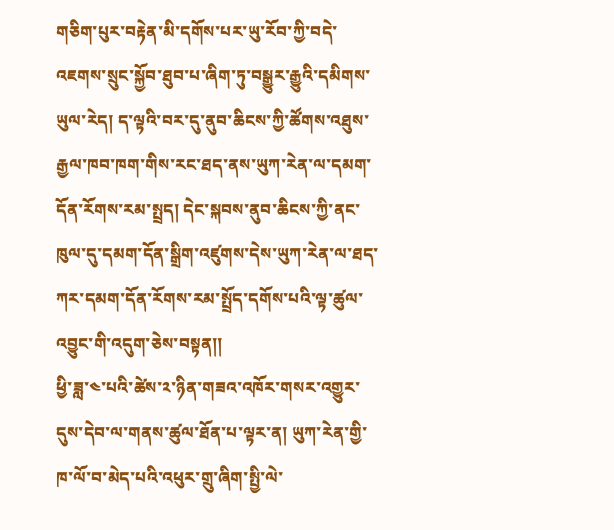གཅིག་པུར་བརྟེན་མི་དགོས་པར་ཡུ་རོབ་ཀྱི་བདེ་འཇགས་སྲུང་སྐྱོབ་ཐུབ་པ་ཞིག་ཏུ་བསྒྱུར་རྒྱུའི་དམིགས་ཡུལ་རེད། ད་ལྟའི་བར་དུ་ནུབ་ཆིངས་ཀྱི་ཚོགས་འཐུས་རྒྱལ་ཁབ་ཁག་གིས་རང་ཐད་ནས་ཡུཀ་རེན་ལ་དམག་དོན་རོགས་རམ་སྤྲད། དེང་སྐབས་ནུབ་ཆིངས་ཀྱི་ནང་ཁུལ་དུ་དམག་དོན་སྒྲིག་འཛུགས་དེས་ཡུཀ་རེན་ལ་ཐད་ཀར་དམག་དོན་རོགས་རམ་སྤྲོད་དགོས་པའི་ལྟ་ཚུལ་འབྱུང་གི་འདུག་ཅེས་བསྟན།།
ཕྱི་ཟླ་༤་པའི་ཚེས་༢་ཉིན་གཟའ་འཁོར་གསར་འགྱུར་དུས་དེབ་ལ་གནས་ཚུལ་ཐོན་པ་ལྟར་ན། ཡུཀ་རེན་གྱི་ཁ་ལོ་བ་མེད་པའི་འཕུར་གྲུ་ཞིག་སྤྱི་ལེ་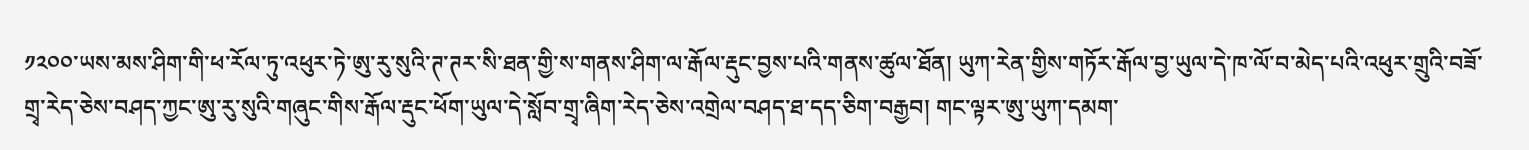༡༢༠༠་ཡས་མས་ཤིག་གི་ཕ་རོལ་ཏུ་འཕུར་ཏེ་ཨུ་རུ་སུའི་ཊ་ཊར་སི་ཐན་གྱི་ས་གནས་ཤིག་ལ་རྒོལ་རྡུང་བྱས་པའི་གནས་ཚུལ་ཐོན། ཡུཀ་རེན་གྱིས་གཏོར་རྒོལ་བྱ་ཡུལ་དེ་ཁ་ལོ་བ་མེད་པའི་འཕུར་གྲུའི་བཟོ་གྲྭ་རེད་ཅེས་བཤད་ཀྱང་ཨུ་རུ་སུའི་གཞུང་གིས་རྒོལ་རྡུང་ཕོག་ཡུལ་དེ་སློབ་གྲྭ་ཞིག་རེད་ཅེས་འགྲེལ་བཤད་ཐ་དད་ཅིག་བརྒྱབ། གང་ལྟར་ཨུ་ཡུཀ་དམག་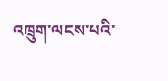འཁྲུག་ལངས་པའི་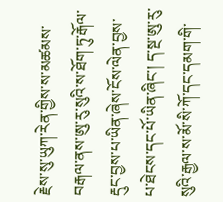རྗེས་སུ་ཡུཀ་རེན་གྱིས་ས་མཚམས་བརྒལ་ནས་ཨུ་རུ་སུའི་ས་ཐོག་ཏུ་རྒོལ་རྡུང་བྱས་པ་ཡིན་ཞེས་ངོས་ལེན་བྱས་པ་ཐེངས་དང་པོ་ཡིན་ཞིང་། ད་སྔ་ཨུ་རུ་སུའི་རྒྱལ་ས་མོ་སི་ཀོ་དང་དམག་གི་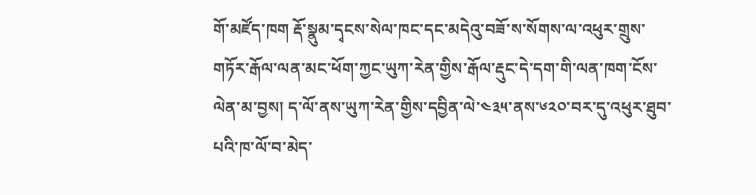གོ་མཛོད་ཁག རྡོ་སྣུམ་དྭངས་སེལ་ཁང་དང་མདེའུ་བཟོ་ས་སོགས་ལ་འཕུར་གྲུས་གཏོར་རྒོལ་ལན་མང་ཕོག་ཀྱང་ཡུཀ་རེན་གྱིས་རྒོལ་རྡུང་དེ་དག་གི་ལན་ཁག་ངོས་ལེན་མ་བྱས། ད་ལོ་ནས་ཡུཀ་རེན་གྱིས་དབྱིན་ལེ་༤༣༥་ནས་༦༢༠་བར་དུ་འཕུར་ཐུབ་པའི་ཁ་ལོ་བ་མེད་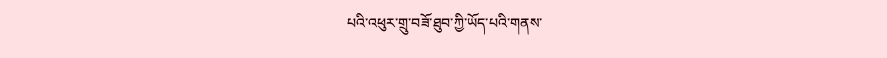པའི་འཕུར་གྲུ་བཟོ་ཐུབ་ཀྱི་ཡོད་པའི་གནས་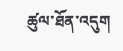ཚུལ་ཐོན་འདུག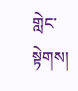གླེང་སྟེགས།